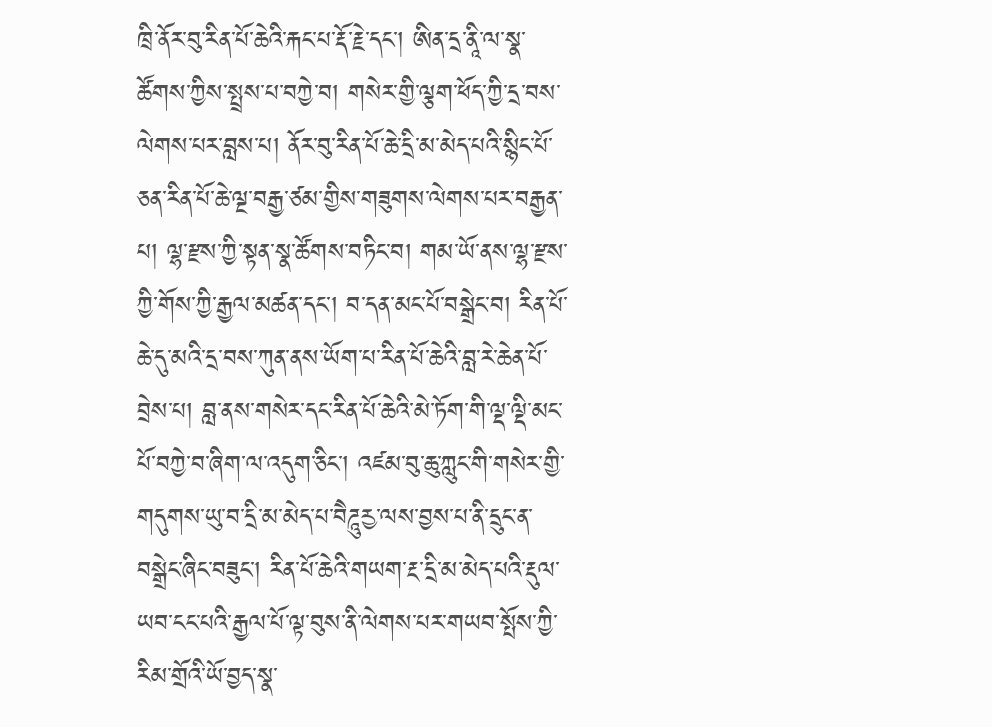ཁྲི་ནོར་བུ་རིན་པོ་ཆེའི་རྐང་པ་རྡོ་རྗེ་དང་། ཨིན་དྲ་ནཱི་ལ་སྣ་ཚོགས་ཀྱིས་སྤྲས་པ་བཀྱེ་བ། གསེར་གྱི་ལྕག་ཕོད་ཀྱི་དྲ་བས་ལེགས་པར་བླས་པ། ནོར་བུ་རིན་པོ་ཆེ་དྲི་མ་མེད་པའི་སྙིང་པོ་ཅན་རིན་པོ་ཆེ་ལྔ་བརྒྱ་ཙམ་གྱིས་གཟུགས་ལེགས་པར་བརྒྱན་པ། ལྷ་རྫས་ཀྱི་སྟན་སྣ་ཚོགས་བཏིང་བ། གམ་ཡོ་ནས་ལྷ་རྫས་ཀྱི་གོས་ཀྱི་རྒྱལ་མཚན་དང་། བ་དན་མང་པོ་བསྒྲེང་བ། རིན་པོ་ཆེ་དུ་མའི་དྲ་བས་ཀུན་ནས་ཡོག་པ་རིན་པོ་ཆེའི་བླ་རེ་ཆེན་པོ་བྲེས་པ། བླ་ནས་གསེར་དང་རིན་པོ་ཆེའི་མེ་ཏོག་གི་ལྡ་ལྡི་མང་པོ་བཀྱེ་བ་ཞིག་ལ་འདུག་ཅིང་། འཛམ་བུ་ཆུ་ཀླུང་གི་གསེར་གྱི་གདུགས་ཡུ་བ་དྲི་མ་མེད་པ་བཻཌཱུརྱ་ལས་བྱས་པ་ནི་དྲུང་ན་བསྒྲེང་ཞིང་བཟུང་། རིན་པོ་ཆེའི་གཡག་རྔ་དྲི་མ་མེད་པའི་རྡུལ་ཡབ་ངང་པའི་རྒྱལ་པོ་ལྟ་བུས་ནི་ལེགས་པར་གཡབ་སྤོས་ཀྱི་རིམ་གྲོའི་ཡོ་བྱད་སྣ་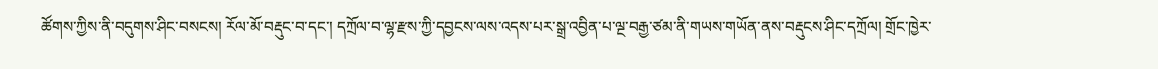ཚོགས་ཀྱིས་ནི་བདུགས་ཤིང་བསངས། རོལ་མོ་བརྡུང་བ་དང་། དཀྲོལ་བ་ལྷ་རྫས་ཀྱི་དབྱངས་ལས་འདས་པར་སྒྲ་འབྱིན་པ་ལྔ་བརྒྱ་ཙམ་ནི་གཡས་གཡོན་ནས་བརྡུངས་ཤིང་དཀྲོལ། གྲོང་ཁྱེར་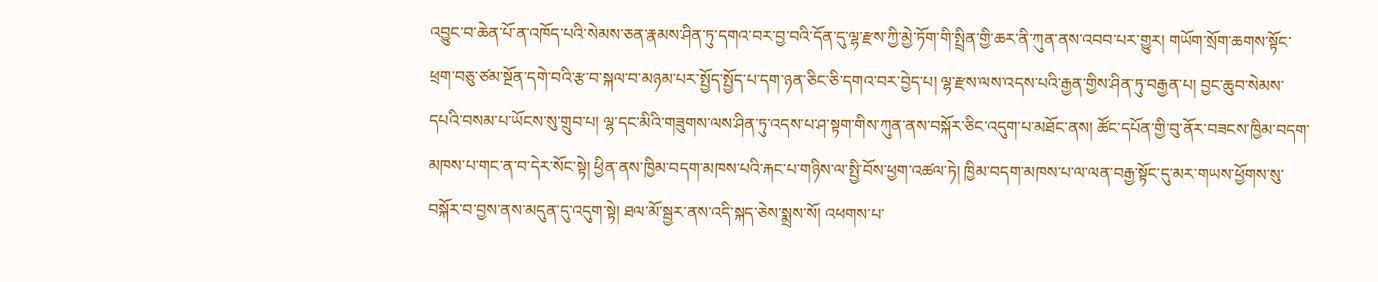འབྱུང་བ་ཆེན་པོ་ན་འཁོད་པའི་སེམས་ཅན་རྣམས་ཤིན་ཏུ་དགའ་བར་བྱ་བའི་དོན་དུ་ལྷ་རྫས་ཀྱི་མྱེ་ཏོག་གི་སྤྲིན་གྱི་ཆར་ནི་ཀུན་ནས་འབབ་པར་གྱུར། གཡོག་སྲོག་ཆགས་སྟོང་ཕྲག་བཅུ་ཙམ་སྔོན་དགེ་བའི་རྩ་བ་སྐལ་བ་མཉམ་པར་སྤྱོད་སྤྱོད་པ་དག་ཉན་ཅིང་ཅི་དགའ་བར་བྱེད་པ། ལྷ་རྫས་ལས་འདས་པའི་རྒྱན་གྱིས་ཤིན་ཏུ་བརྒྱན་པ། བྱང་ཆུབ་སེམས་དཔའི་བསམ་པ་ཡོངས་སུ་གྲུབ་པ། ལྷ་དང་མིའི་གཟུགས་ལས་ཤིན་ཏུ་འདས་པ་ཤ་སྟག་གིས་ཀུན་ནས་བསྐོར་ཅིང་འདུག་པ་མཐོང་ནས། ཚོང་དཔོན་གྱི་བུ་ནོར་བཟངས་ཁྱིམ་བདག་མཁས་པ་གང་ན་བ་དེར་སོང་སྟེ། ཕྱིན་ནས་ཁྱིམ་བདག་མཁས་པའི་རྐང་པ་གཉིས་ལ་སྤྱི་བོས་ཕྱག་འཚལ་ཏེ། ཁྱིམ་བདག་མཁས་པ་ལ་ལན་བརྒྱ་སྟོང་དུ་མར་གཡས་ཕྱོགས་སུ་བསྐོར་བ་བྱས་ནས་མདུན་དུ་འདུག་སྟེ། ཐལ་མོ་སྦྱར་ནས་འདི་སྐད་ཅེས་སྨྲས་སོ། འཕགས་པ་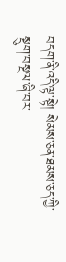བདག་ནི་འདི་ལྟ་སྟེ། སེམས་ཅན་ཐམས་ཅད་ཀྱི་སྡུག་བསྔལ་ཞི་བར་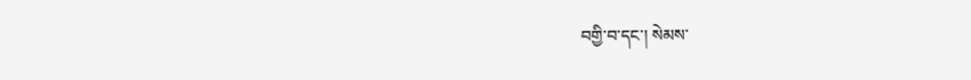བགྱི་བ་དང་། སེམས་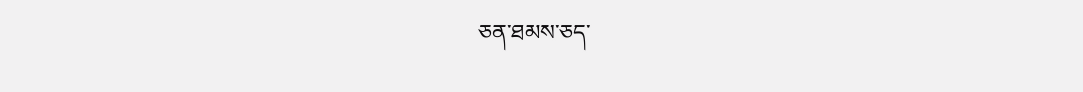ཅན་ཐམས་ཅད་